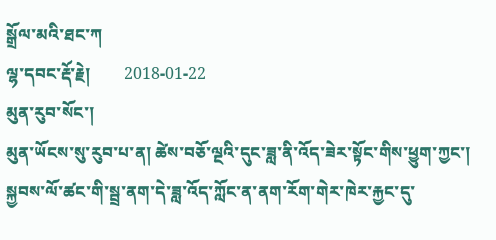སྒྲོལ་མའི་ཐང་ཀ
ལྷ་དབང་རྡོ་རྗེ།        2018-01-22
མུན་རུབ་སོང་།
མུན་ཡོངས་སུ་རུབ་པ་ན། ཚེས་བཅོ་ལྔའི་དུང་ཟླ་ནི་འོད་ཟེར་སྟོང་གིས་ཕྱུག་ཀྱང་། སྐྱབས་ལོ་ཚང་གི་སྦྲ་ནག་དེ་ཟླ་འོད་ཀློང་ན་ནག་རོག་གེར་ཁེར་རྐྱང་དུ་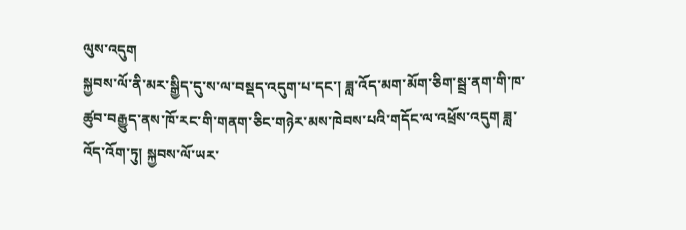ལུས་འདུག
སྐྱབས་ལོ་ནི་མར་སྒྱིད་དུ་ས་ལ་བསྡད་འདུག་པ་དང་། ཟླ་འོད་མག་མོག་ཅིག་སྦྲ་ནག་གི་ཁ་ཚུབ་བརྒྱུད་ནས་ཁོ་རང་གི་གནག་ཅིང་གཉེར་མས་ཁེབས་པའི་གདོང་ལ་འཕྲོས་འདུག ཟླ་འོད་འོག་ཏུ། སྐྱབས་ལོ་ཡར་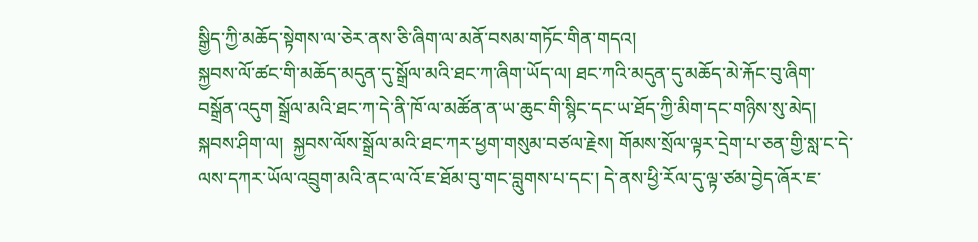སྒྱིད་ཀྱི་མཆོད་སྟེགས་ལ་ཅེར་ནས་ཅི་ཞིག་ལ་མནོ་བསམ་གཏོང་གིན་གདའ།
སྐྱབས་ལོ་ཚང་གི་མཆོད་མདུན་དུ་སྒྲོལ་མའི་ཐང་ཀ་ཞིག་ཡོད་ལ། ཐང་ཀའི་མདུན་དུ་མཆོད་མེ་རྐོང་བུ་ཞིག་བསྒྲོན་འདུག སྒྲོལ་མའི་ཐང་ཀ་དེ་ནི་ཁོ་ལ་མཚོན་ན་ཡ་ཆུང་གི་སྙིང་དང་ཡ་ཐོད་ཀྱི་མིག་དང་གཉིས་སུ་མེད།
སྐབས་ཤིག་ལ།  སྐྱབས་ལོས་སྒྲོལ་མའི་ཐང་ཀར་ཕྱག་གསུམ་བཙལ་རྗེས། གོམས་སྲོལ་ལྟར་དྲེག་པ་ཅན་གྱི་སླ་ང་དེ་ལས་དཀར་ཡོལ་འབྲུག་མའི་ནང་ལ་འོ་ཇ་ཐོམ་བུ་གང་བླུགས་པ་དང་། དེ་ནས་ཕྱི་རོལ་དུ་ལྟ་ཙམ་བྱེད་ཞོར་ཇ་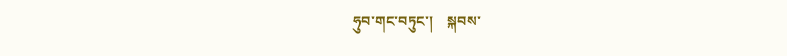ཧུབ་གང་བཏུང་།    སྐབས་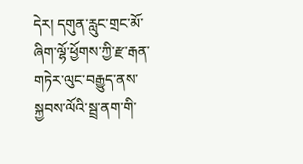དེར། དགུན་རླུང་གྲང་མོ་ཞིག་ལྷོ་ཕྱོགས་ཀྱི་རྫ་རྒན་གཏེར་ལུང་བརྒྱུད་ནས་སྐྱབས་ལོའི་སྦྲ་ནག་གི་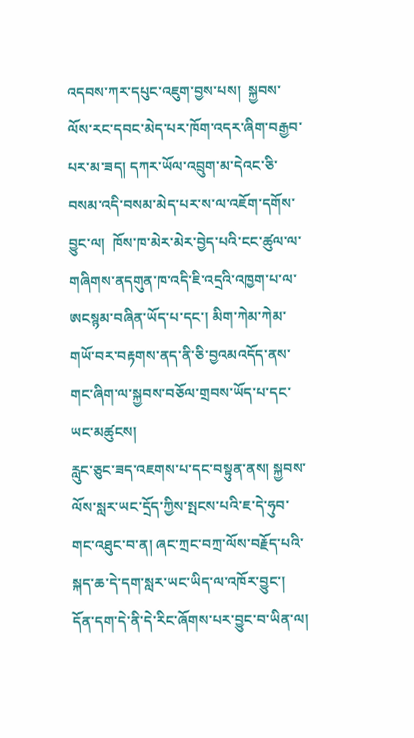འདབས་ཀར་དཔུང་འཇུག་བྱས་པས།  སྐྱབས་ལོས་རང་དབང་མེད་པར་ཁོག་འདར་ཞིག་བརྒྱབ་པར་མ་ཟད། དཀར་ཡོལ་འབྲུག་མ་དེའང་ཅི་བསམ་འདི་བསམ་མེད་པར་ས་ལ་འཇོག་དགོས་བྱུང་ལ།  ཁོས་ཁ་མེར་མེར་བྱེད་པའི་ངང་ཚུལ་ལ་གཞིགས་ནདགུན་ཁ་འདི་ཇི་འདྲའི་འཁྱག་པ་ལ་ཨངསྙམ་བཞིན་ཡོད་པ་དང་། མིག་ཀེམ་ཀེམ་གཡོ་བར་བརྟགས་ནད་ནི་ཅི་བྱའམའདོད་ནས་གང་ཞིག་ལ་སྐྱབས་བཅོལ་གྲབས་ཡོད་པ་དང་ཡང་མཚུངས།
རླུང་ཅུང་ཟད་འཇགས་པ་དང་བསྟུན་ནས། སྐྱབས་ལོས་སླར་ཡང་དྲོད་ཀྱིས་སྤངས་པའི་ཇ་དེ་ཧུབ་གང་འཐུང་བ་ན། ཞང་ཀྲང་བཀྲ་ལོས་བརྗོད་པའི་སྐད་ཆ་དེ་དག་སླར་ཡང་ཡིད་ལ་འཁོར་བྱུང་།
དོན་དག་དེ་ནི་དེ་རིང་ཞོགས་པར་བྱུང་བ་ཡིན་ལ།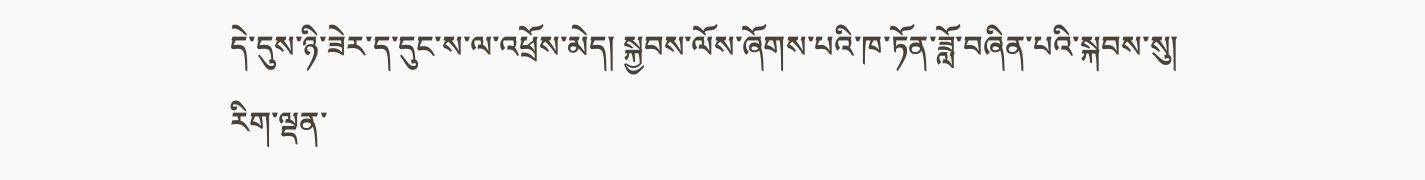དེ་དུས་ཉི་ཟེར་ད་དུང་ས་ལ་འཕྲོས་མེད། སྐྱབས་ལོས་ཞོགས་པའི་ཁ་ཏོན་ཟློ་བཞིན་པའི་སྐབས་སུ།  རིག་ལྡན་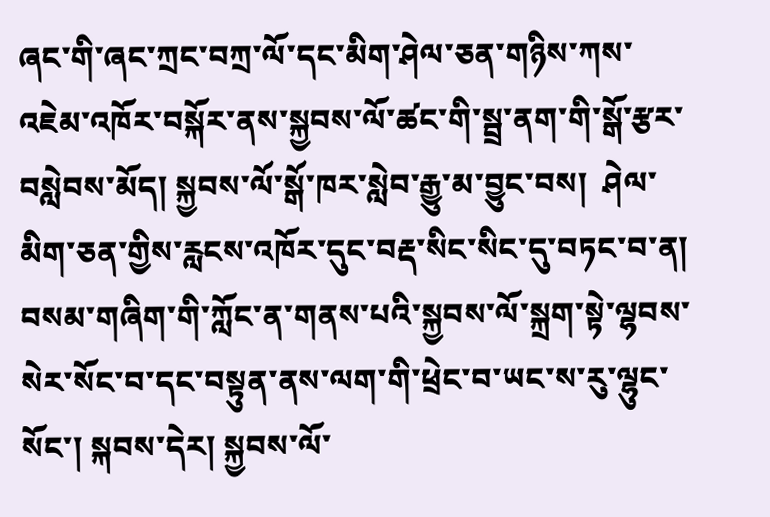ཞང་གི་ཞང་ཀྲང་བཀྲ་ལོ་དང་མིག་ཤེལ་ཅན་གཉིས་ཀས་འཇེམ་འཁོར་བསྐོར་ནས་སྐྱབས་ལོ་ཚང་གི་སྦྲ་ནག་གི་སྒོ་རྩར་བསླེབས་མོད། སྐྱབས་ལོ་སྒོ་ཁར་སླེབ་རྒྱུ་མ་བྱུང་བས།  ཤེལ་མིག་ཅན་གྱིས་རླངས་འཁོར་དུང་བརྡ་སིང་སིང་དུ་བཏང་བ་ན།  བསམ་གཞིག་གི་ཀློང་ན་གནས་པའི་སྐྱབས་ལོ་སྐྲག་སྟེ་ལྷབས་སེར་སོང་བ་དང་བསྟུན་ནས་ལག་གི་ཕྲེང་བ་ཡང་ས་རུ་ལྷུང་སོང་། སྐབས་དེར། སྐྱབས་ལོ་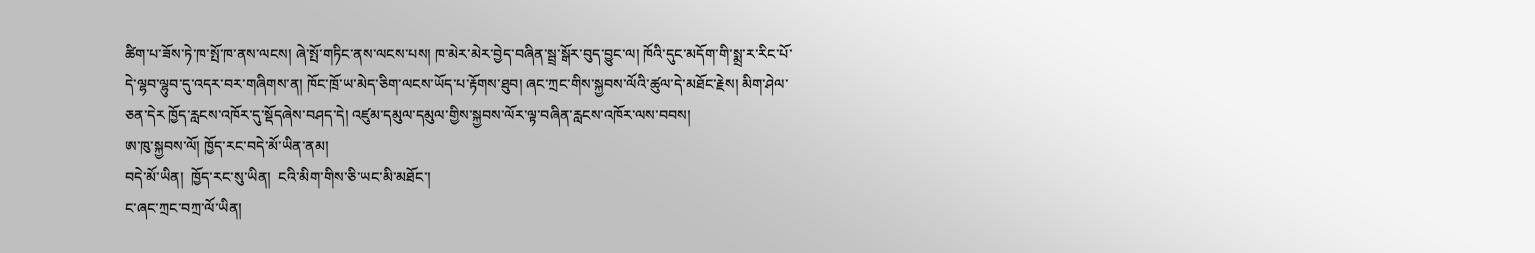ཚིག་པ་ཟོས་ཏེ་ཁ་སྤོ་ཁ་ནས་ལངས། ཞེ་སྤོ་གཏིང་ནས་ལངས་པས། ཁ་མེར་མེར་བྱེད་བཞིན་སྦྲ་སྒོར་བུད་བྱུང་ལ། ཁོའི་དུང་མདོག་གི་སྨྲ་ར་རིང་པོ་དེ་ལྷབ་ལྷུབ་དུ་འདར་བར་གཞིགས་ན། ཁོང་ཁྲོ་ཡ་མེད་ཅིག་ལངས་ཡོད་པ་རྟོགས་ཐུབ། ཞང་ཀྲང་གིས་སྐྱབས་ལོའི་ཚུལ་དེ་མཐོང་རྗེས། མིག་ཤེལ་ཅན་དེར ཁྱོད་རླངས་འཁོར་དུ་སྡོདཞེས་བཤད་དེ། འཛུམ་དམུལ་དམུལ་གྱིས་སྐྱབས་ལོར་ལྟ་བཞིན་རླངས་འཁོར་ལས་བབས།
ཨ་ཁུ་སྐྱབས་ལོ། ཁྱོད་རང་བདེ་མོ་ཡིན་ནམ།
བདེ་མོ་ཡིན།  ཁྱོད་རང་སུ་ཡིན།  ངའི་མིག་གིས་ཅི་ཡང་མི་མཐོང་།
ང་ཞང་ཀྲང་བཀྲ་ལོ་ཡིན།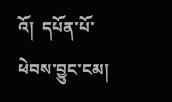འོ།  དཔོན་པོ་ཕེབས་བྱུང་ངམ།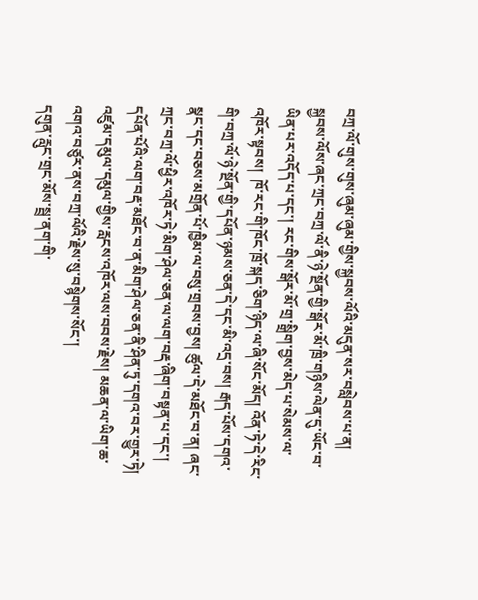བཀྲ་ལོ་གུས་གུས་ཞུམ་ཞུམ་གྱིས་སྐྱབས་ལོའི་མདུན་སར་བསླེབས་པ་ན། སྐྱབས་ལོས་ཞང་ཀྲང་བཀྲ་ལོ་ནི་ཉེ་སྔོན་གྱི་སྒོར་མོ་ཁྲི་གཉིས་ལེན་དུ་ཡོང་བ་ཡིན་པར་འདོད་པ་དང་། རང་གིས་སྒོར་མོ་གྲ་སྒྲིག་བྱས་མེད་པ་སེམས་ལ་འཁོར་སྟབས།  ཁོ་རང་གི་ཁོང་ཁྲོ་སྐད་ཅིག་ཉིད་ལ་ཞི་སོང་མོད། འོན་ཏེ་དེ་རིང་གི་བཀྲ་ལོ་ཉེ་སྔོན་གྱི་དཔོན་ཉམས་ཅན་དེ་དང་མི་འདྲ་བས། རྒད་པོས་དགའ་སྣང་དང་བཅས་མགྲོན་པོ་ཁྱིམ་ལ་བསུ་གྲབས་བྱས། ཚུལ་དེ་མཐོང་བ་ན། ཞང་ཀྲང་བཀྲ་ལོ་ཕྱིར་འཁོར་ཏེ་མིག་ཤེལ་ཅན་ལ་ལག་བརྡ་ཞིག་བསྟན་པ་དང་། དཔོན་པོའི་ལག་བརྡ་མཐོང་བ་ན་མིག་ཤེལ་ཅན་ནི་ཤིན་ཏུ་དགའ་བར་གྱུར་ཏེ།  འཛུམ་དམུལ་དམུལ་གྱིས་རླངས་འཁོར་ལས་བབས་རྗེས། མཆན་ལ་ཡིག་ཆ་འགའ་བཙུར་ནས་བཀྲ་ལོའི་རྗེས་སུ་བསྙེགས་སོང་།
དགུན་རླུང་གྲང་མོས་སྦྲ་ནག་གི་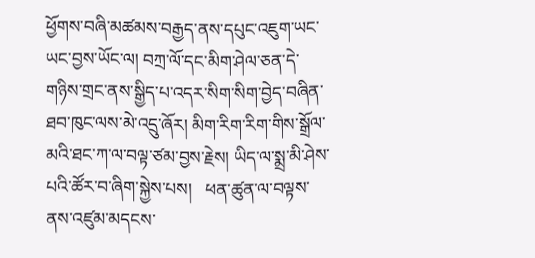ཕྱོགས་བཞི་མཚམས་བརྒྱད་ནས་དཔུང་འཇུག་ཡང་ཡང་བྱས་ཡོང་ལ། བཀྲ་ལོ་དང་མིག་ཤེལ་ཅན་དེ་གཉིས་གྲང་ནས་སྒྱིད་པ་འདར་སིག་སིག་བྱེད་བཞིན་ཐབ་ཁུང་ལས་མེ་འདྲུ་ཞོར། མིག་རིག་རིག་གིས་སྒྲོལ་མའི་ཐང་ཀ་ལ་བལྟ་ཙམ་བྱས་རྗེས། ཡིད་ལ་སྨྲ་མི་ཤེས་པའི་ཚོར་བ་ཞིག་སྐྱེས་པས།   ཕན་ཚུན་ལ་བལྟས་ནས་འཛུམ་མདངས་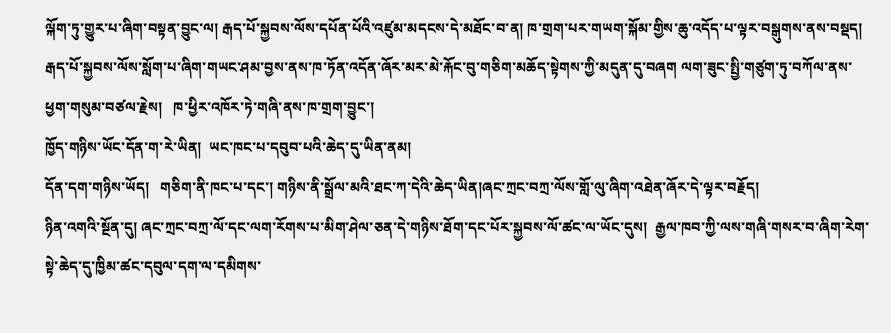ལྐོག་ཏུ་གྱུར་པ་ཞིག་བསྟན་བྱུང་ལ། རྒད་པོ་སྐྱབས་ལོས་དཔོན་པོའི་འཛུམ་མདངས་དེ་མཐོང་བ་ན། ཁ་གྲག་པར་གཡག་སྐོམ་གྱིས་ཆུ་འདོད་པ་ལྟར་བསྒུགས་ནས་བསྡད།  རྒད་པོ་སྐྱབས་ལོས་སློག་པ་ཞིག་གཡང་ཤམ་བྱས་ནས་ཁ་ཏོན་འདོན་ཞོར་མར་མེ་རྐོང་བུ་གཅིག་མཆོད་སྟེགས་ཀྱི་མདུན་དུ་བཞག ལག་ཟུང་སྤྱི་གཙུག་ཏུ་བཀོལ་ནས་ཕྱག་གསུམ་བཙལ་རྗེས།   ཁ་ཕྱིར་འཁོར་ཏེ་གཞི་ནས་ཁ་གྲག་བྱུང་།
ཁྱོད་གཉིས་ཡོང་དོན་ག་རེ་ཡིན།  ཡང་ཁང་པ་དབུབ་པའི་ཆེད་དུ་ཡིན་ནམ།
དོན་དག་གཉིས་ཡོད།   གཅིག་ནི་ཁང་པ་དང་། གཉིས་ནི་སྒྲོལ་མའི་ཐང་ཀ་དེའི་ཆེད་ཡིན།ཞང་ཀྲང་བཀྲ་ལོས་གློ་ལུ་ཞིག་འཐེན་ཞོར་དེ་ལྟར་བརྗོད།
ཉིན་འགའི་སྔོན་དུ། ཞང་ཀྲང་བཀྲ་ལོ་དང་ལག་རོགས་པ་མིག་ཤེལ་ཅན་དེ་གཉིས་ཐོག་དང་པོར་སྐྱབས་ལོ་ཚང་ལ་ཡོང་དུས།  རྒྱལ་ཁབ་ཀྱི་ལས་གཞི་གསར་བ་ཞིག་རེག་སྟེ་ཆེད་དུ་ཁྱིམ་ཚང་དབུལ་དག་ལ་དམིགས་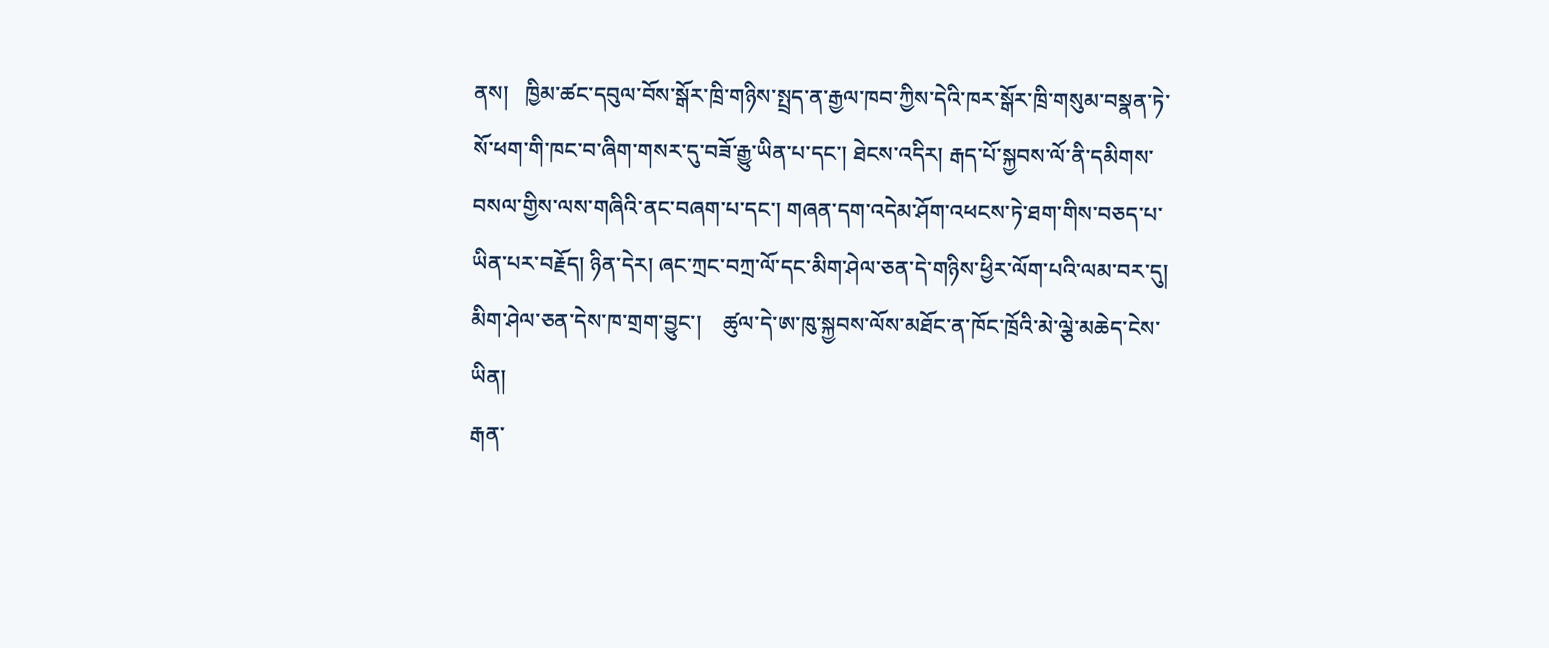ནས།   ཁྱིམ་ཚང་དབུལ་བོས་སྒོར་ཁྲི་གཉིས་སྤྲད་ན་རྒྱལ་ཁབ་ཀྱིས་དེའི་ཁར་སྒོར་ཁྲི་གསུམ་བསྣན་ཏེ་སོ་ཕག་གི་ཁང་བ་ཞིག་གསར་དུ་བཟོ་རྒྱུ་ཡིན་པ་དང་། ཐེངས་འདིར། རྒད་པོ་སྐྱབས་ལོ་ནི་དམིགས་བསལ་གྱིས་ལས་གཞིའི་ནང་བཞག་པ་དང་། གཞན་དག་འདེམ་ཤོག་འཕངས་ཏེ་ཐག་གིས་བཅད་པ་ཡིན་པར་བརྗོད། ཉིན་དེར། ཞང་ཀྲང་བཀྲ་ལོ་དང་མིག་ཤེལ་ཅན་དེ་གཉིས་ཕྱིར་ལོག་པའི་ལམ་བར་དུ། མིག་ཤེལ་ཅན་དེས་ཁ་གྲག་བྱུང་།    ཚུལ་དེ་ཨ་ཁུ་སྐྱབས་ལོས་མཐོང་ན་ཁོང་ཁྲོའི་མེ་ལྕེ་མཆེད་ངེས་ཡིན།
རྒན་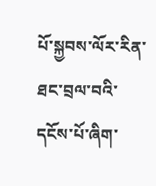པོ་སྐྱབས་ལོར་རིན་ཐང་བྲལ་བའི་དངོས་པོ་ཞིག་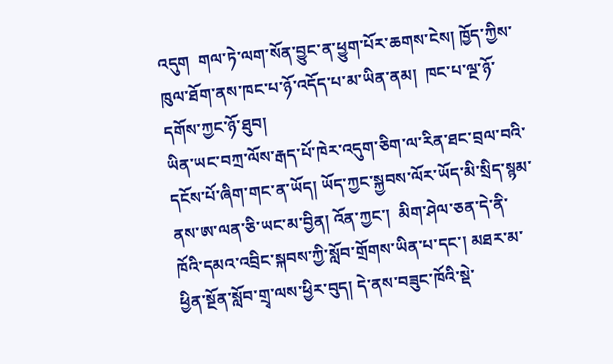འདུག  གལ་ཏེ་ལག་སོན་བྱུང་ན་ཕྱུག་པོར་ཆགས་ངེས། ཁྱོད་ཀྱིས་ཁུལ་ཐོག་ནས་ཁང་པ་ཉོ་འདོད་པ་མ་ཡིན་ནམ།  ཁང་པ་ལྔ་ཉོ་དགོས་ཀྱང་ཉོ་ཐུབ།
ཡིན་ཡང་བཀྲ་ལོས་རྒད་པོ་ཁེར་འདུག་ཅིག་ལ་རིན་ཐང་བྲལ་བའི་དངོས་པོ་ཞིག་གང་ན་ཡོད། ཡོད་ཀྱང་སྐྱབས་ལོར་ཡོད་མི་སྲིད་སྙམ་ནས་ཨ་ལན་ཅི་ཡང་མ་བྱིན། འོན་ཀྱང་།  མིག་ཤེལ་ཅན་དེ་ནི་ཁོའི་དམའ་འབྲིང་སྐབས་ཀྱི་སློབ་གྲོགས་ཡིན་པ་དང་། མཐར་མ་ཕྱིན་སྔོན་སློབ་གྲྭ་ལས་ཕྱིར་བུད། དེ་ནས་བཟུང་ཁོའི་སྡེ་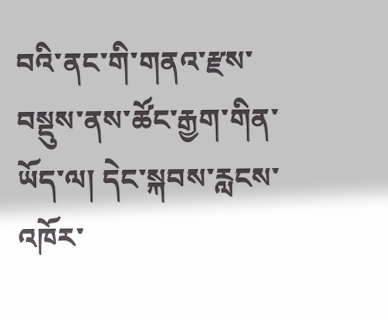བའི་ནང་གི་གནའ་རྫས་བསྡུས་ནས་ཚོང་རྒྱག་གིན་ཡོད་ལ། དེང་སྐབས་རླངས་འཁོར་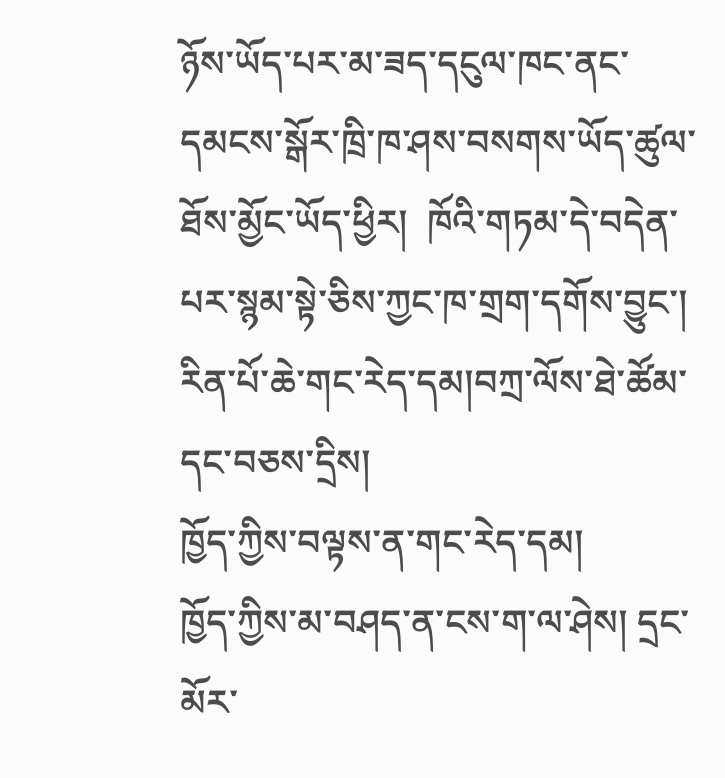ཉོས་ཡོད་པར་མ་ཟད་དངུལ་ཁང་ནང་དམངས་སྒོར་ཁྲི་ཁ་ཤས་བསགས་ཡོད་ཚུལ་ཐོས་མྱོང་ཡོད་ཕྱིར།  ཁོའི་གཏམ་དེ་བདེན་པར་སྙམ་སྟེ་ཅིས་ཀྱང་ཁ་གྲག་དགོས་བྱུང་།
རིན་པོ་ཆེ་གང་རེད་དམ།བཀྲ་ལོས་ཐེ་ཚོམ་དང་བཅས་དྲིས།
ཁྱོད་ཀྱིས་བལྟས་ན་གང་རེད་དམ།
ཁྱོད་ཀྱིས་མ་བཤད་ན་ངས་ག་ལ་ཤེས། དྲང་མོར་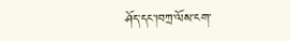ཤོད་དང་།བཀྲ་ལོས་ངག་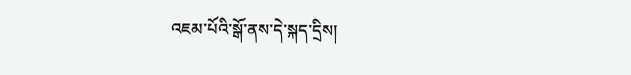འཇམ་པོའི་སྒོ་ནས་དེ་སྐད་དྲིས།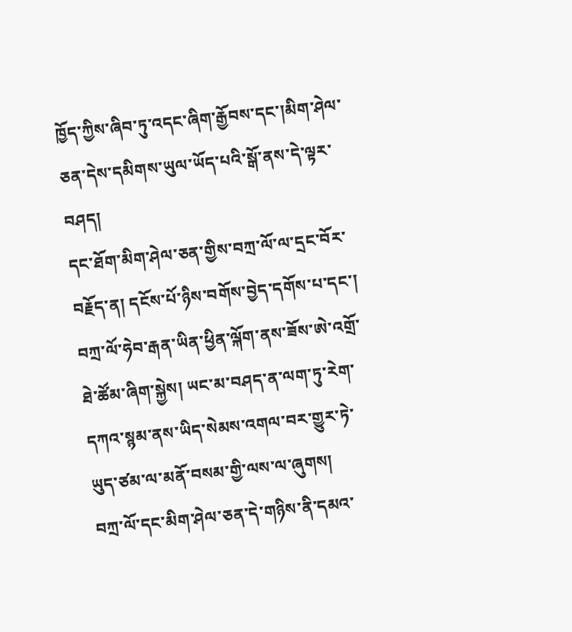ཁྱོད་ཀྱིས་ཞིབ་ཏུ་འདང་ཞིག་རྒྱོབས་དང་།མིག་ཤེལ་ཅན་དེས་དམིགས་ཡུལ་ཡོད་པའི་སྒོ་ནས་དེ་ལྟར་བཤད།
དང་ཐོག་མིག་ཤེལ་ཅན་གྱིས་བཀྲ་ལོ་ལ་དྲང་བོར་བརྗོད་ན། དངོས་པོ་ཉིས་བགོས་བྱེད་དགོས་པ་དང་། བཀྲ་ལོ་ཧེབ་རྒན་ཡིན་ཕྱིན་ལྐོག་ནས་ཟོས་ཨེ་འགྲོ་ཐེ་ཚོམ་ཞིག་སྐྱེས། ཡང་མ་བཤད་ན་ལག་ཏུ་རེག་དཀའ་སྙམ་ནས་ཡིད་སེམས་འགལ་བར་གྱུར་ཏེ་ཡུད་ཙམ་ལ་མནོ་བསམ་གྱི་ལས་ལ་ཞུགས།
བཀྲ་ལོ་དང་མིག་ཤེལ་ཅན་དེ་གཉིས་ནི་དམའ་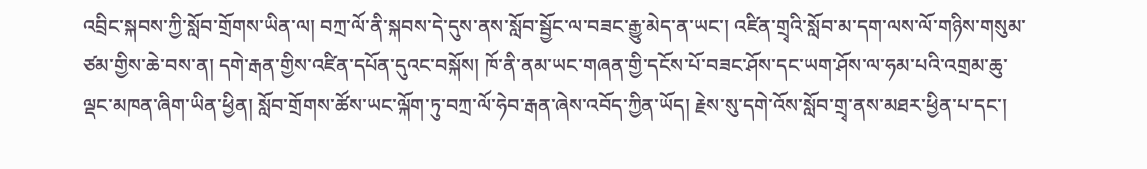འབྲིང་སྐབས་ཀྱི་སློབ་གྲོགས་ཡིན་ལ། བཀྲ་ལོ་ནི་སྐབས་དེ་དུས་ནས་སློབ་སྦྱོང་ལ་བཟང་རྒྱུ་མེད་ན་ཡང་། འཛིན་གྲྭའི་སློབ་མ་དག་ལས་ལོ་གཉིས་གསུམ་ཙམ་གྱིས་ཆེ་བས་ན། དགེ་རྒན་གྱིས་འཛིན་དཔོན་དུའང་བསྐོས། ཁོ་ནི་ནམ་ཡང་གཞན་གྱི་དངོས་པོ་བཟང་ཤོས་དང་ཡག་ཤོས་ལ་ཧམ་པའི་འགྲམ་ཆུ་ལྡང་མཁན་ཞིག་ཡིན་ཕྱིན། སློབ་གྲོགས་ཚོས་ཡང་ལྐོག་ཏུ་བཀྲ་ལོ་ཧེབ་རྒན་ཞེས་འབོད་ཀྱིན་ཡོད། རྗེས་སུ་དགེ་འོས་སློབ་གྲྭ་ནས་མཐར་ཕྱིན་པ་དང་།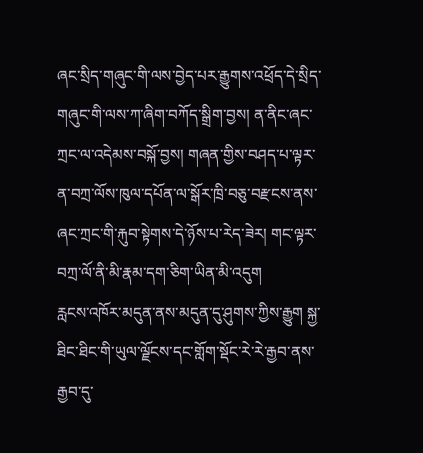ཞང་སྲིད་གཞུང་གི་ལས་བྱེད་པར་རྒྱུགས་འཕྲོད་དེ་སྲིད་གཞུང་གི་ལས་ཀ་ཞིག་བཀོད་སྒྲིག་བྱས། ན་ནིང་ཞང་ཀྲང་ལ་འདེམས་བསྐོ་བྱས། གཞན་གྱིས་བཤད་པ་ལྟར་ན་བཀྲ་ལོས་ཁུལ་དཔོན་ལ་སྒོར་ཁྲི་བཅུ་བརྫངས་ནས་ཞང་ཀྲང་གི་རྐུབ་སྟེགས་དེ་ཉོས་པ་རེད་ཟེར། གང་ལྟར་བཀྲ་ལོ་ནི་མི་རྣམ་དག་ཅིག་ཡིན་མི་འདུག
རླངས་འཁོར་མདུན་ནས་མདུན་དུ་ཤུགས་ཀྱིས་རྒྱུག སྐྱ་ཐིང་ཐིང་གི་ཡུལ་ལྗོངས་དང་གློག་སྡོང་རེ་རེ་རྒྱབ་ནས་རྒྱབ་དུ་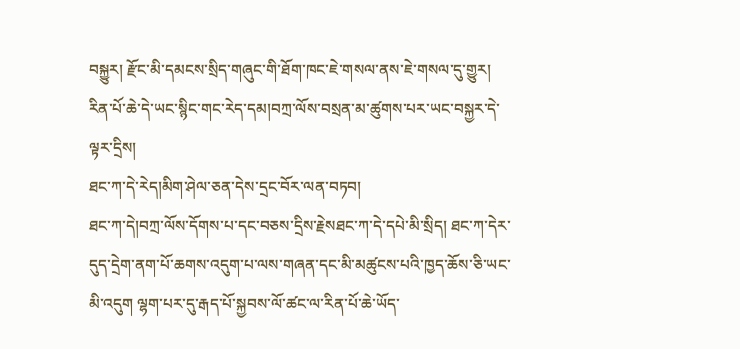བསྐྱུར། རྫོང་མི་དམངས་སྲིད་གཞུང་གི་ཐོག་ཁང་ཇེ་གསལ་ནས་ཇེ་གསལ་དུ་གྱུར།
རིན་པོ་ཆེ་དེ་ཡང་སྙིང་གང་རེད་དམ།བཀྲ་ལོས་བསྲན་མ་ཚུགས་པར་ཡང་བསྐྱར་དེ་ལྟར་དྲིས།
ཐང་ཀ་དེ་རེད།མིག་ཤེལ་ཅན་དེས་དྲང་བོར་ལན་བཏབ།
ཐང་ཀ་དེ།བཀྲ་ལོས་དོགས་པ་དང་བཅས་དྲིས་རྗེསཐང་ཀ་དེ་དཔེ་མི་སྲིད། ཐང་ཀ་དེར་དུད་དྲེག་ནག་པོ་ཆགས་འདུག་པ་ལས་གཞན་དང་མི་མཚུངས་པའི་ཁྱད་ཆོས་ཅི་ཡང་མི་འདུག ལྷག་པར་དུ་རྒད་པོ་སྐྱབས་ལོ་ཚང་ལ་རིན་པོ་ཆེ་ཡོད་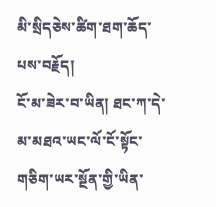མི་སྲིདཅེས་ཚིག་ཐག་ཆོད་པས་བརྗོད།
ངོ་མ་ཟེར་བ་ཡིན། ཐང་ཀ་དེ་མ་མཐའ་ཡང་ལོ་ངོ་སྟོང་གཅིག་ཡར་སྔོན་གྱི་ཡིན་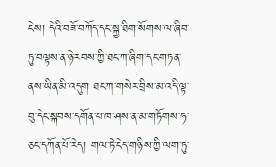ངེས། དེའི་བཟོ་བཀོད་དང་སྐྱ་ཐིག་སོགས་ལ་ཞིབ་ཏུ་བལྟས་ན་ཉེ་རབས་ཀྱི་ཐང་ཀ་ཞིག་དང་གཏན་ནས་ཡིན་མི་འདུག ཐང་ཀ་གསེར་བྲིས་མ་འདི་ལྟ་བུ་དེང་སྐབས་དགོན་པ་ཁ་ཤས་ན་མ་གཏོགས་ཧ་ཅང་དཀོན་པོ་རེད། གལ་ཏེ་ངེད་གཉིས་ཀྱི་ལག་ཏུ་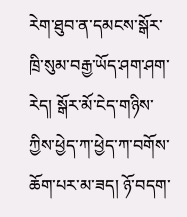རེག་ཐུབ་ན་དམངས་སྒོར་ཁྲི་སུམ་བརྒྱ་ཡོད་ཤག་ཤག་རེད། སྒོར་མོ་ངེད་གཉིས་ཀྱིས་ཕྱེད་ཀ་ཕྱེད་ཀ་བགོས་ཆོག་པར་མ་ཟད། ཉོ་བདག་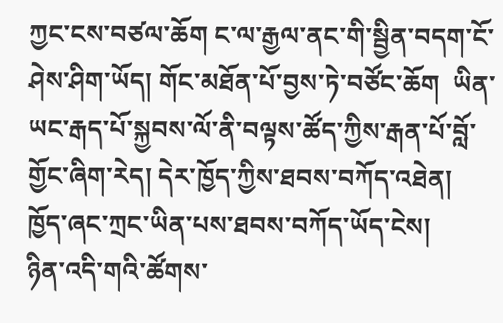ཀྱང་ངས་བཙལ་ཆོག ང་ལ་རྒྱལ་ནང་གི་སྦྱིན་བདག་ངོ་ཤེས་ཤིག་ཡོད། གོང་མཐོན་པོ་བྱས་ཏེ་བཙོང་ཆོག  ཡིན་ཡང་རྒད་པོ་སྐྱབས་ལོ་ནི་བལྟས་ཚོད་ཀྱིས་རྒན་པོ་བློ་གྱོང་ཞིག་རེད། དེར་ཁྱོད་ཀྱིས་ཐབས་བཀོད་འཐེན། ཁྱོད་ཞང་ཀྲང་ཡིན་པས་ཐབས་བཀོད་ཡོད་ངེས།
ཉིན་འདི་གའི་ཚོགས་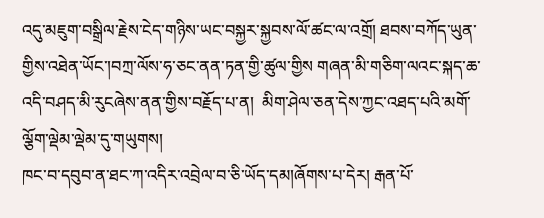འདུ་མཇུག་བསྒྲིལ་རྗེས་ངེད་གཉིས་ཡང་བསྐྱར་སྐྱབས་ལོ་ཚང་ལ་འགྲོ། ཐབས་བཀོད་ཡུན་གྱིས་འཐེན་ཡོང་།བཀྲ་ལོས་ཧ་ཅང་ནན་ཏན་གྱི་ཚུལ་གྱིས གཞན་མི་གཅིག་ལའང་སྐད་ཆ་འདི་བཤད་མི་རུངཞེས་ནན་གྱིས་བརྗོད་པ་ན།  མིག་ཤེལ་ཅན་དེས་ཀྱང་འཐད་པའི་མགོ་ལྕོག་ལྡེམ་ལྡེམ་དུ་གཡུགས།
ཁང་བ་དབུབ་ན་ཐང་ཀ་འདིར་འབྲེལ་བ་ཅི་ཡོད་དམ།ཞོགས་པ་དེར། རྒན་པོ་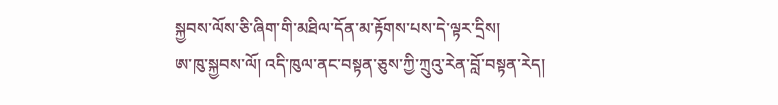སྐྱབས་ལོས་ཅི་ཞིག་གི་མཐིལ་དོན་མ་རྟོགས་པས་དེ་ལྟར་དྲིས།
ཨ་ཁུ་སྐྱབས་ལོ། འདི་ཁུལ་ནང་བསྟན་ཅུས་ཀྱི་ཀྲུའུ་རེན་བློ་བསྟན་རེད།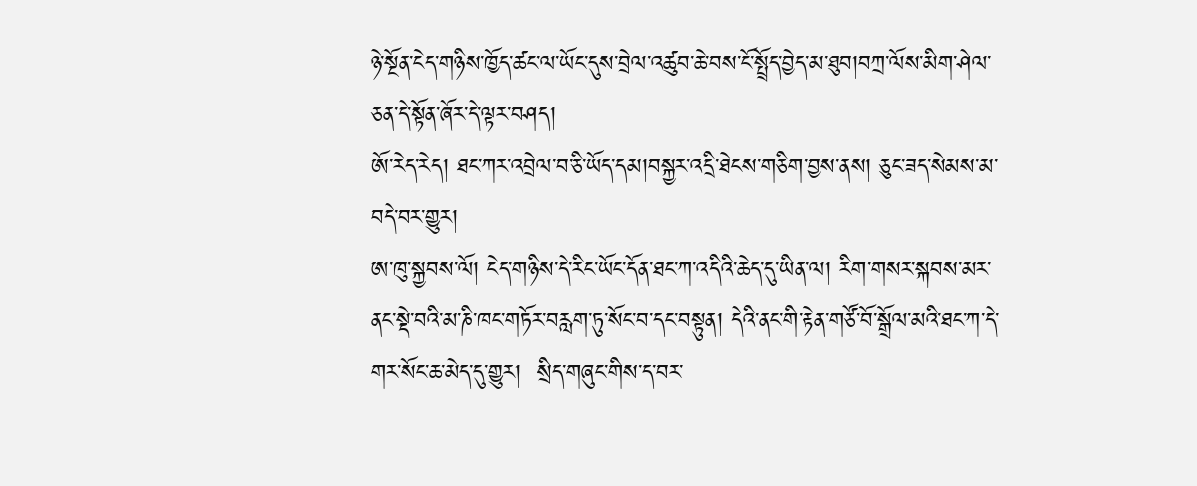ཉེ་སྔོན་ངེད་གཉིས་ཁྱོད་ཚང་ལ་ཡོང་དུས་བྲེལ་འཚུབ་ཆེ་བས་ངོ་སྤྲོད་བྱེད་མ་ཐུབ།བཀྲ་ལོས་མིག་ཤེལ་ཅན་དེ་སྟོན་ཞོར་དེ་ལྟར་བཤད།
ཨོ་རེད་རེད། ཐང་ཀར་འབྲེལ་བ་ཅི་ཡོད་དམ།བསྐྱར་འདྲི་ཐེངས་གཅིག་བྱས་ནས། ཅུང་ཟད་སེམས་མ་བདེ་བར་གྱུར།
ཨ་ཁུ་སྐྱབས་ལོ། ངེད་གཉིས་དེ་རིང་ཡོང་དོན་ཐང་ཀ་འདིའི་ཆེད་དུ་ཡིན་ལ། རིག་གསར་སྐབས་མར་ནང་སྡེ་བའི་མ་ཎི་ཁང་གཏོར་བརླག་ཏུ་སོང་བ་དང་བསྟུན། དེའི་ནང་གི་རྟེན་གཙོ་བོ་སྒྲོལ་མའི་ཐང་ཀ་དེ་གར་སོང་ཆ་མེད་དུ་གྱུར།  སྲིད་གཞུང་གིས་ད་བར་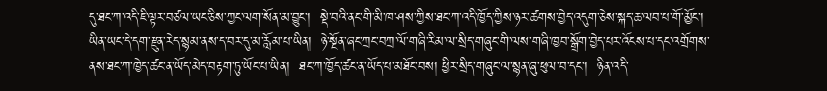དུ་ཐང་ཀ་འདི་ཇི་ལྟར་བཙལ་ཡང་ཅིས་ཀྱང་ལག་སོན་མ་བྱུང་།  སྡེ་བའི་ནང་གི་མི་ཁ་ཤས་ཀྱིས་ཐང་ཀ་འདི་ཁྱོད་ཀྱིས་ཉར་ཚགས་བྱེད་འདུག་ཅེས་སྐད་ཆ་ལབ་པ་གོ་མྱོང་།  ཡིན་ཡང་དེ་དག་རྫུན་རེད་སྙམ་ནས་ད་བར་དུ་མ་རློམ་པ་ཡིན།  ཉེ་སྔོན་ཞང་ཀྲང་བཀྲ་ལོ་གཞི་རིམ་ལ་སྲིད་གཞུང་གི་ལས་གཞི་ཁྱབ་སྒྲོག་བྱེད་པར་འོངས་པ་དང་འགྲོགས་ནས་ཐང་ཀ་ཁྱེད་ཚང་ན་ཡོད་མེད་བརྟག་ཏུ་ཡོང་པ་ཡིན།  ཐང་ཀ་ཁྱོད་ཚང་ན་ཡོད་པ་མཐོང་བས། ཕྱིར་སྲིད་གཞུང་ལ་སྙན་ཞུ་ཕུལ་བ་དང་།  ཉིན་འདི་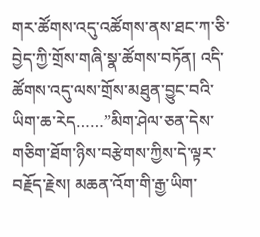གར་ཚོགས་འདུ་འཚོགས་ནས་ཐང་ཀ་ཅི་བྱེད་ཀྱི་གྲོས་གཞི་སྣ་ཚོགས་བཏོན། འདི་ཚོགས་འདུ་ལས་གྲོས་མཐུན་བྱུང་བའི་ཡིག་ཆ་རེད……”མིག་ཤེལ་ཅན་དེས་གཅིག་ཐོག་ཉིས་བརྩེགས་ཀྱིས་དེ་ལྟར་བརྗོད་རྗེས། མཆན་འོག་གི་རྒྱ་ཡིག་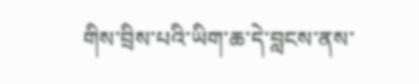གིས་བྲིས་པའི་ཡིག་ཆ་དེ་བླངས་ནས་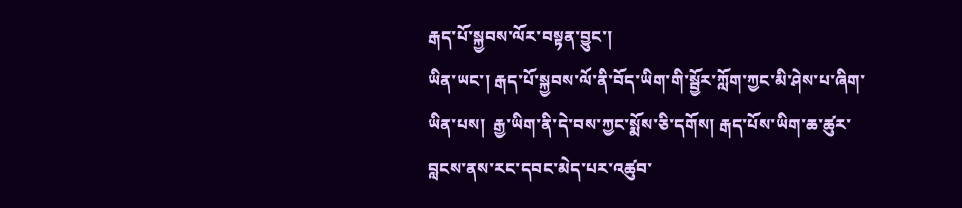རྒད་པོ་སྐྱབས་ལོར་བསྟན་བྱུང་།
ཡིན་ཡང་། རྒད་པོ་སྐྱབས་ལོ་ནི་བོད་ཡིག་གི་སྦྱོར་ཀློག་ཀྱང་མི་ཤེས་པ་ཞིག་ཡིན་པས།  རྒྱ་ཡིག་ནི་དེ་བས་ཀྱང་སྨོས་ཅི་དགོས། རྒད་པོས་ཡིག་ཆ་ཚུར་བླངས་ནས་རང་དབང་མེད་པར་འཚུབ་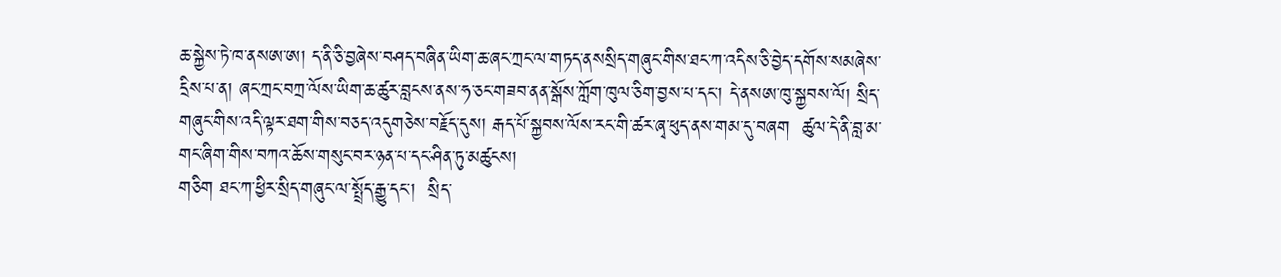ཆ་སྐྱེས་ཏེ་ཁ་ནསཨ་ཨ། ད་ནི་ཅི་བྱཞེས་བཤད་བཞིན་ཡིག་ཆ་ཞང་ཀྲང་ལ་གཏད་ནསསྲིད་གཞུང་གིས་ཐང་ཀ་འདིས་ཅི་བྱེད་དགོས་སམཞེས་དྲིས་པ་ན། ཞང་ཀྲང་བཀྲ་ལོས་ཡིག་ཆ་ཚུར་བླངས་ནས་ཧ་ཅང་གཟབ་ནན་སྒོས་ཀློག་ཁུལ་ཅིག་བྱས་པ་དང་། དེ་ནསཨ་ཁུ་སྐྱབས་ལོ། སྲིད་གཞུང་གིས་འདི་ལྟར་ཐག་གིས་བཅད་འདུགཅེས་བརྗོད་དུས། རྒད་པོ་སྐྱབས་ལོས་རང་གི་ཚར་ཞྭ་ཕུད་ནས་གམ་དུ་བཞག  ཚུལ་དེ་ནི་བླ་མ་གང་ཞིག་གིས་བཀའ་ཆོས་གསུང་བར་ཉན་པ་དང་ཤིན་ཏུ་མཚུངས།
གཅིག ཐང་ཀ་ཕྱིར་སྲིད་གཞུང་ལ་སྤྲོད་རྒྱུ་དང་།  སྲིད་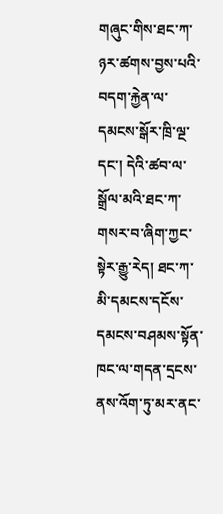གཞུང་གིས་ཐང་ཀ་ཉར་ཚགས་བྱས་པའི་བདག་རྐྱེན་ལ་དམངས་སྒོར་ཁྲི་ལྔ་དང་། དེའི་ཚབ་ལ་སྒྲོལ་མའི་ཐང་ཀ་གསར་བ་ཞིག་ཀྱང་སྟེར་རྒྱུ་རེད། ཐང་ཀ་མི་དམངས་དངོས་དམངས་བཤམས་སྟོན་ཁང་ལ་གདན་དྲངས་ནས་འོག་ཏུ་མར་ནང་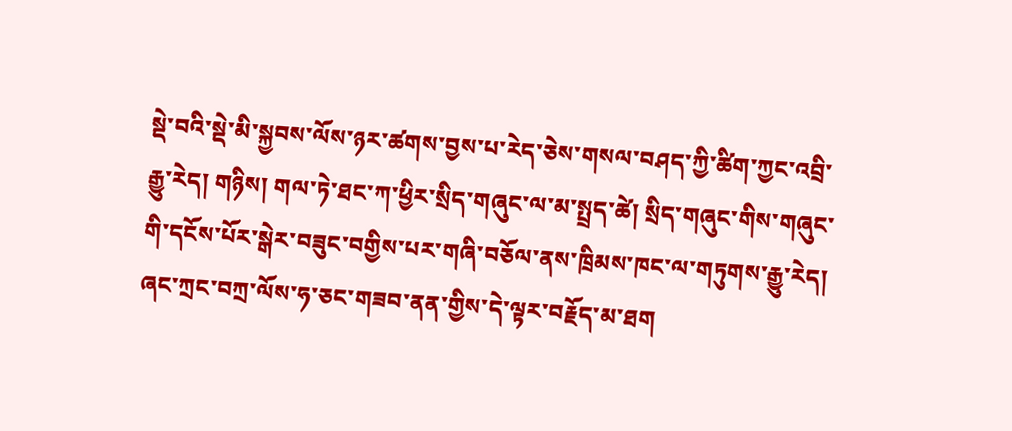སྡེ་བའི་སྡེ་མི་སྐྱབས་ལོས་ཉར་ཚགས་བྱས་པ་རེད་ཅེས་གསལ་བཤད་ཀྱི་ཚིག་ཀྱང་འབྲི་རྒྱུ་རེད། གཉིས། གལ་ཏེ་ཐང་ཀ་ཕྱིར་སྲིད་གཞུང་ལ་མ་སྤྲད་ཚེ། སྲིད་གཞུང་གིས་གཞུང་གི་དངོས་པོར་སྒེར་བཟུང་བགྱིས་པར་གཞི་བཅོལ་ནས་ཁྲིམས་ཁང་ལ་གཏུགས་རྒྱུ་རེད།
ཞང་ཀྲང་བཀྲ་ལོས་ཧ་ཅང་གཟབ་ནན་གྱིས་དེ་ལྟར་བརྗོད་མ་ཐག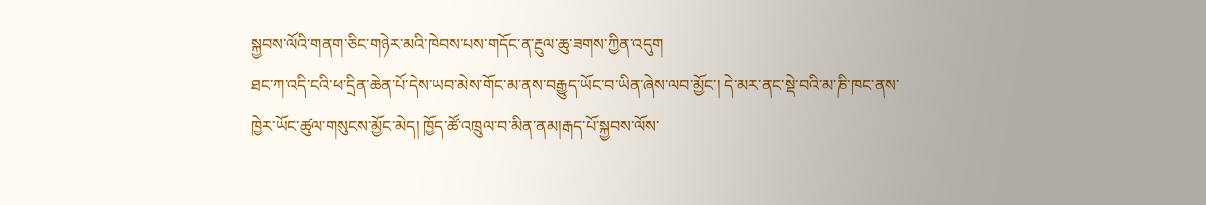སྐྱབས་ལོའི་གནག་ཅིང་གཉེར་མའི་ཁེབས་པས་གདོང་ན་རྔུལ་ཆུ་ཟགས་ཀྱིན་འདུག
ཐང་ཀ་འདི་ངའི་ཕ་དྲིན་ཆེན་པོ་དེས་ཡབ་མེས་གོང་མ་ནས་བརྒྱུད་ཡོང་བ་ཡིན་ཞེས་ལབ་མྱོང་། དེ་མར་ནང་སྡེ་བའི་མ་ཎི་ཁང་ནས་ཁྱེར་ཡོང་ཚུལ་གསུངས་མྱོང་མེད། ཁྱོད་ཚོ་འཁྲུལ་བ་མིན་ནམ།རྒད་པོ་སྐྱབས་ལོས་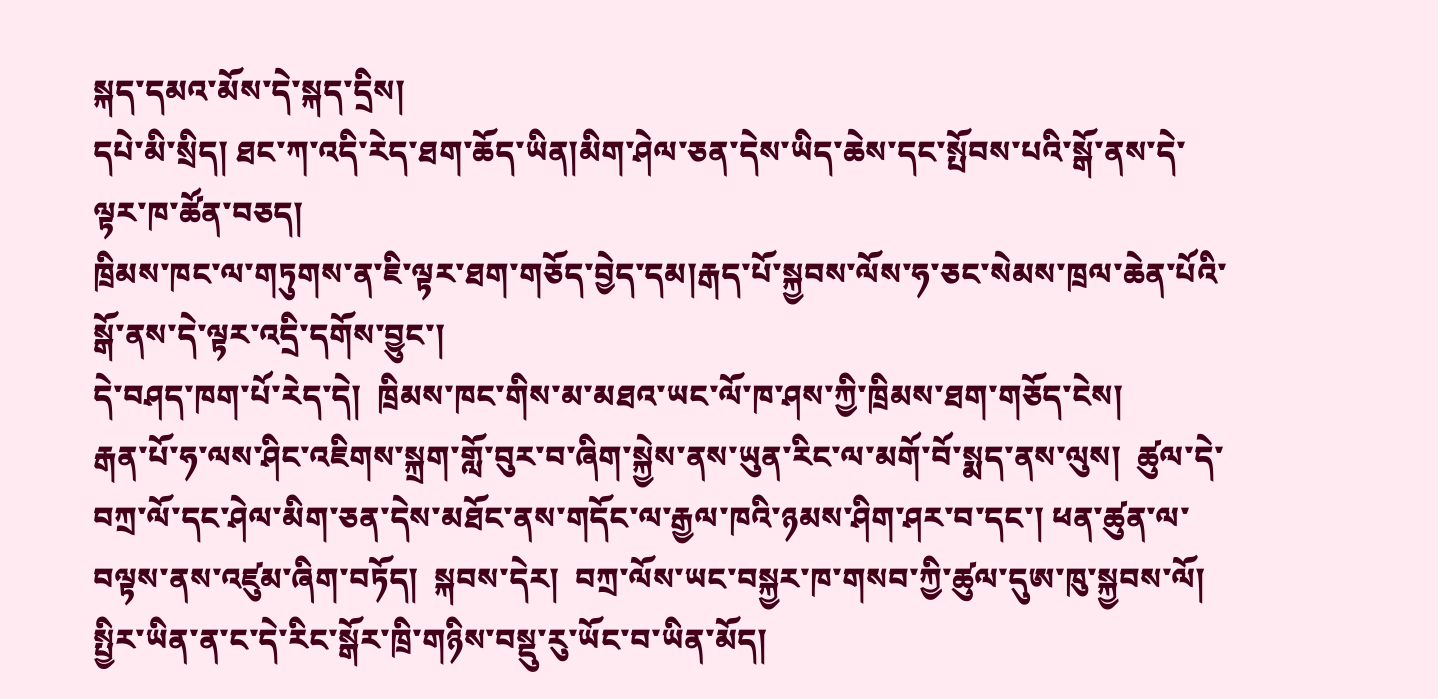སྐད་དམའ་མོས་དེ་སྐད་དྲིས།
དཔེ་མི་སྲིད། ཐང་ཀ་འདི་རེད་ཐག་ཆོད་ཡིན།མིག་ཤེལ་ཅན་དེས་ཡིད་ཆེས་དང་སྤོབས་པའི་སྒོ་ནས་དེ་ལྟར་ཁ་ཚོན་བཅད།
ཁྲིམས་ཁང་ལ་གཏུགས་ན་ཇི་ལྟར་ཐག་གཅོད་བྱེད་དམ།རྒད་པོ་སྐྱབས་ལོས་ཧ་ཅང་སེམས་ཁྲལ་ཆེན་པོའི་སྒོ་ནས་དེ་ལྟར་འདྲི་དགོས་བྱུང་།
དེ་བཤད་ཁག་པོ་རེད་དེ།  ཁྲིམས་ཁང་གིས་མ་མཐའ་ཡང་ལོ་ཁ་ཤས་ཀྱི་ཁྲིམས་ཐག་གཅོད་ངེས།
རྒན་པོ་ཧ་ལས་ཤིང་འཇིགས་སྐྲག་གློ་བུར་བ་ཞིག་སྐྱེས་ནས་ཡུན་རིང་ལ་མགོ་བོ་སྨད་ནས་ལུས།  ཚུལ་དེ་བཀྲ་ལོ་དང་ཤེལ་མིག་ཅན་དེས་མཐོང་ནས་གདོང་ལ་རྒྱལ་ཁའི་ཉམས་ཤིག་ཤར་བ་དང་། ཕན་ཚུན་ལ་བལྟས་ནས་འཛུམ་ཞིག་བཏོད།  སྐབས་དེར།  བཀྲ་ལོས་ཡང་བསྐྱར་ཁ་གསབ་ཀྱི་ཚུལ་དུཨ་ཁུ་སྐྱབས་ལོ། སྤྱིར་ཡིན་ན་ང་དེ་རིང་སྒོར་ཁྲི་གཉིས་བསྡུ་རུ་ཡོང་བ་ཡིན་མོད།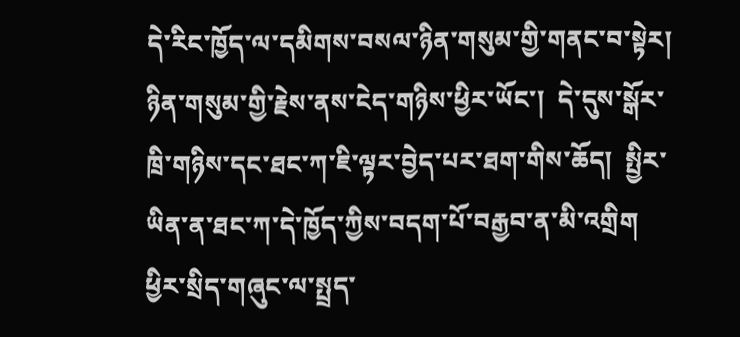དེ་རིང་ཁྱོད་ལ་དམིགས་བསལ་ཉིན་གསུམ་གྱི་གནང་བ་སྟེར།  ཉིན་གསུམ་གྱི་རྗེས་ནས་ངེད་གཉིས་ཕྱིར་ཡོང་།  དེ་དུས་སྒོར་ཁྲི་གཉིས་དང་ཐང་ཀ་ཇི་ལྟར་བྱེད་པར་ཐག་གིས་ཆོད།  སྤྱིར་ཡིན་ན་ཐང་ཀ་དེ་ཁྱོད་ཀྱིས་བདག་པོ་བརྒྱབ་ན་མི་འགྲིག  ཕྱིར་སྲིད་གཞུང་ལ་སྤྲད་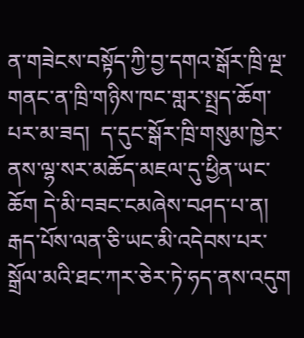ན་གཟེངས་བསྟོད་ཀྱི་བྱ་དགའ་སྒོར་ཁྲི་ལྔ་གནང་ན་ཁྲི་གཉིས་ཁང་གླར་སྤྲད་ཆོག་པར་མ་ཟད།  ད་དུང་སྒོར་ཁྲི་གསུམ་ཁྱེར་ནས་ལྷ་སར་མཆོད་མཇལ་དུ་ཕྱིན་ཡང་ཆོག དེ་མི་བཟང་ངམཞེས་བཤད་པ་ན། རྒད་པོས་ལན་ཅི་ཡང་མི་འདེབས་པར་སྒྲོལ་མའི་ཐང་ཀར་ཅེར་ཏེ་ཧད་ནས་འདུག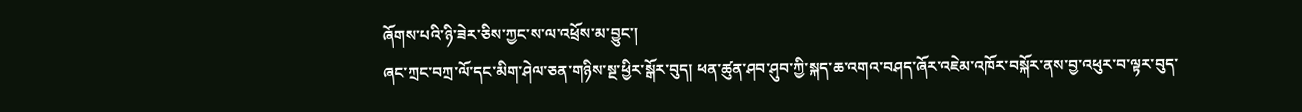ཞོགས་པའི་ཉི་ཟེར་ཅིས་ཀྱང་ས་ལ་འཕྲོས་མ་བྱུང་།
ཞང་ཀྲང་བཀྲ་ལོ་དང་མིག་ཤེལ་ཅན་གཉིས་སྔ་ཕྱིར་སྒོར་བུད། ཕན་ཚུན་ཤབ་ཤུབ་ཀྱི་སྐད་ཆ་འགའ་བཤད་ཞོར་འཇེམ་འཁོར་བསྐོར་ནས་བྱ་འཕུར་བ་ལྟར་བུད་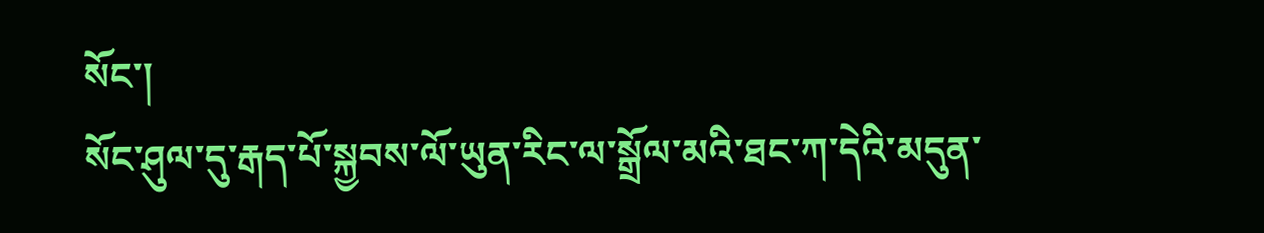སོང་།
སོང་ཤུལ་དུ་རྒད་པོ་སྐྱབས་ལོ་ཡུན་རིང་ལ་སྒྲོལ་མའི་ཐང་ཀ་དེའི་མདུན་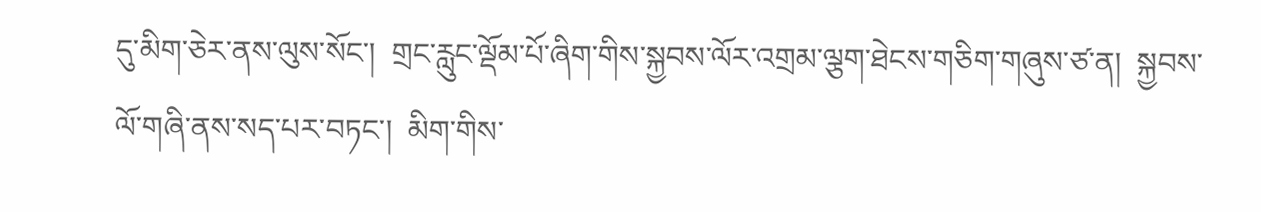དུ་མིག་ཅེར་ནས་ལུས་སོང་།  གྲང་རླུང་ལྡོམ་པོ་ཞིག་གིས་སྐྱབས་ལོར་འགྲམ་ལྕག་ཐེངས་གཅིག་གཞུས་ཙ་ན།  སྐྱབས་ལོ་གཞི་ནས་སད་པར་བཏང་།  མིག་གིས་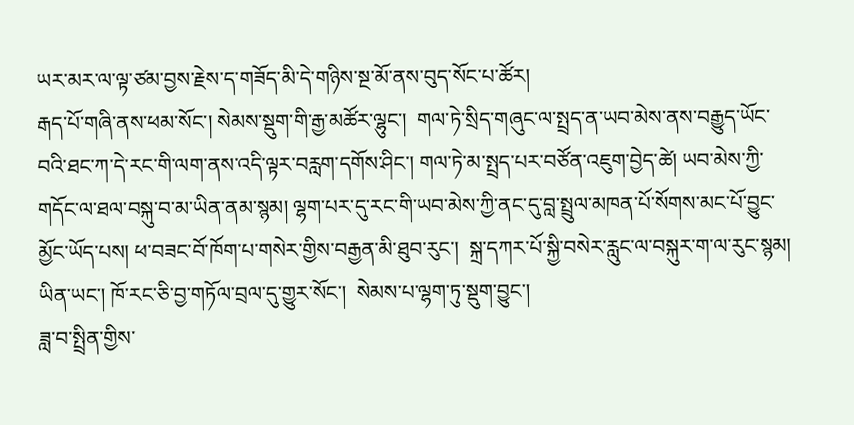ཡར་མར་ལ་ལྟ་ཙམ་བྱས་རྗེས་ད་གཟོད་མི་དེ་གཉིས་སྔ་མོ་ནས་བུད་སོང་པ་ཚོར།
རྒད་པོ་གཞི་ནས་ཕམ་སོང་། སེམས་སྡུག་གི་རྒྱ་མཚོར་ལྷུང་།  གལ་ཏེ་སྲིད་གཞུང་ལ་སྤྲད་ན་ཡབ་མེས་ནས་བརྒྱུད་ཡོང་བའི་ཐང་ཀ་དེ་རང་གི་ལག་ནས་འདི་ལྟར་བརླག་དགོས་ཤིང་། གལ་ཏེ་མ་སྤྲད་པར་བཙོན་འཇུག་བྱེད་ཚེ། ཡབ་མེས་ཀྱི་གདོང་ལ་ཐལ་བསྐུ་བ་མ་ཡིན་ནམ་སྙམ། ལྷག་པར་དུ་རང་གི་ཡབ་མེས་ཀྱི་ནང་དུ་བླ་སྤྲུལ་མཁན་པོ་སོགས་མང་པོ་བྱུང་མྱོང་ཡོད་པས། ཕ་བཟང་བོ་ཁོག་པ་གསེར་གྱིས་བརྒྱན་མི་ཐུབ་རུང་།  སྐྲ་དཀར་པོ་སྐྱི་བསེར་རླུང་ལ་བསྐུར་ག་ལ་རུང་སྙམ། ཡིན་ཡང་། ཁོ་རང་ཅི་བྱ་གཏོལ་བྲལ་དུ་གྱུར་སོང་།  སེམས་པ་ལྷག་ཏུ་སྡུག་བྱུང་།
ཟླ་བ་སྤྲིན་གྱིས་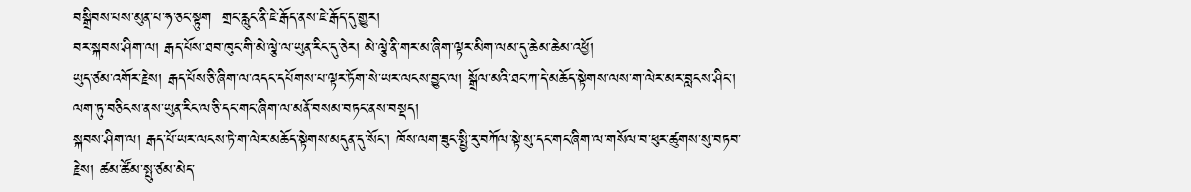བསྒྲིབས་པས་མུན་པ་ཧ་ཅང་སྟུག  གྲང་རླུང་ནི་ཇེ་རྒོད་ནས་ཇེ་རྒོད་དུ་གྱུར།
བར་སྐབས་ཤིག་ལ། རྒད་པོས་ཐབ་ཁུང་གི་མེ་ལྕེ་ལ་ཡུན་རིང་དུ་ཅེར། མེ་ལྕེ་ནི་གར་མ་ཞིག་ལྟར་མིག་ལམ་དུ་ཆེམ་ཆེམ་འཕྱོ།
ཡུད་ཙམ་འགོར་རྗེས། རྒད་པོས་ཅི་ཞིག་ལ་འདང་དཔོགས་པ་ལྟར་ཏོག་སེ་ཡར་ལངས་བྱུང་ལ། སྒྲོལ་མའི་ཐང་ཀ་དེ་མཆོད་སྟེགས་ལས་ག་ལེར་མར་བླངས་ཤིང་། ལག་ཏུ་བཅིངས་ནས་ཡུན་རིང་ལ་ཅི་དང་གང་ཞིག་ལ་མནོ་བསམ་བཏང་ནས་བསྡད།
སྐབས་ཤིག་ལ། རྒད་པོ་ཡར་ལངས་ཏེ་ག་ལེར་མཆོད་སྟེགས་མདུན་དུ་སོང་། ཁོས་ལག་ཟུང་སྤྱི་རུ་བཀོལ་སྟེ་སུ་དང་གང་ཞིག་ལ་གསོལ་བ་ཕུར་ཚུགས་སུ་བཏབ་རྗེས། ཚམ་ཚོམ་སྤུ་ཙམ་མེད་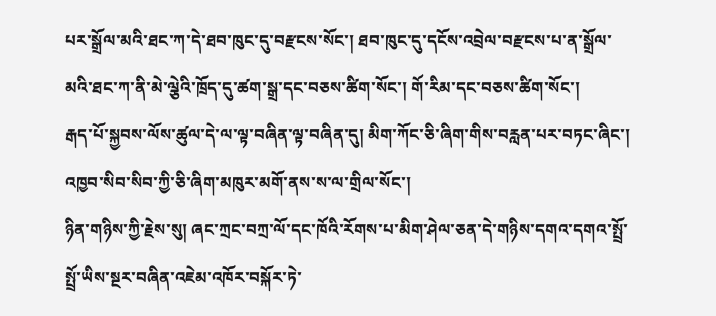པར་སྒྲོལ་མའི་ཐང་ཀ་དེ་ཐབ་ཁུང་དུ་བརྫངས་སོང་། ཐབ་ཁུང་དུ་དངོས་འབྲེལ་བརྫངས་པ་ན་སྒྲོལ་མའི་ཐང་ཀ་ནི་མེ་ལྕེའི་ཁྲོད་དུ་ཚག་སྒྲ་དང་བཅས་ཚིག་སོང་། གོ་རིམ་དང་བཅས་ཚིག་སོང་།
རྒད་པོ་སྐྱབས་ལོས་ཚུལ་དེ་ལ་ལྟ་བཞིན་ལྟ་བཞིན་དུ། མིག་ཀོང་ཅི་ཞིག་གིས་བརླན་པར་བཏང་ཞིང་། འཁྱབ་སིབ་སིབ་ཀྱི་ཅི་ཞིག་མཁུར་མགོ་ནས་ས་ལ་གྲིལ་སོང་།
ཉིན་གཉིས་ཀྱི་རྗེས་སུ། ཞང་ཀྲང་བཀྲ་ལོ་དང་ཁོའི་རོགས་པ་མིག་ཤེལ་ཅན་དེ་གཉིས་དགའ་དགའ་སྤྲོ་སྤྲོ་ཡིས་སྔར་བཞིན་འཇེམ་འཁོར་བསྐོར་ཏེ་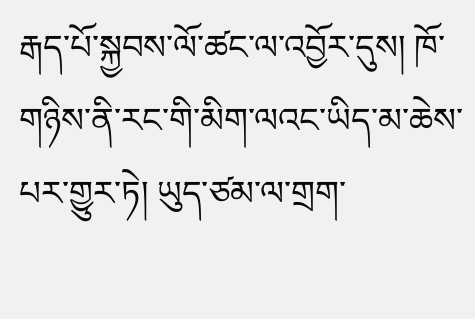རྒད་པོ་སྐྱབས་ལོ་ཚང་ལ་འབྱོར་དུས། ཁོ་གཉིས་ནི་རང་གི་མིག་ལའང་ཡིད་མ་ཆེས་པར་གྱུར་ཏེ། ཡུད་ཙམ་ལ་གྲག་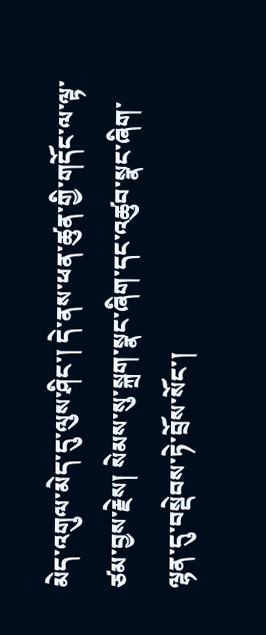མེད་འགུལ་མེད་དུ་ལུས་ཤིང་། དེ་ནས་ཕན་ཚུན་གྱི་གདོང་ལ་ལྟ་ཙམ་བྱས་རྗེས། སེམས་སུ་སྐྲག་སྣང་ཞིག་དང་འཚུབ་སྣང་ཞིག་ལྷན་དུ་བསྡེབས་ཏེ་བྲོས་སོང་།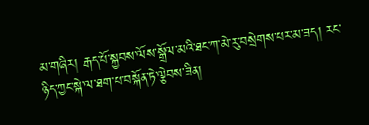མ་གཞིར། རྒད་པོ་སྐྱབས་ལོས་སྒྲོལ་མའི་ཐང་ཀ་མེ་རུ་བསྲེགས་པར་མ་ཟད། རང་ཉིད་ཀྱང་སྐེ་ལ་ཐག་པ་བསྐོན་ཏེ་ལྕེབས་ཟིན།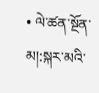• ལེ་ཚན་སྔོན་མ།:སྐར་མའི་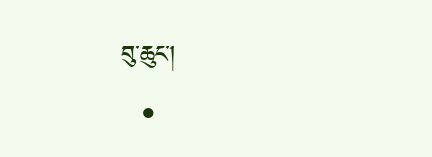བུ་ཆུང་།
  •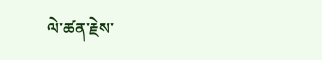ལེ་ཚན་རྗེས་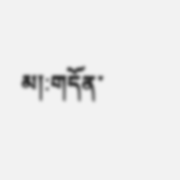མ།:གདོན་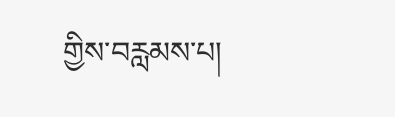གྱིས་བརླམས་པ།